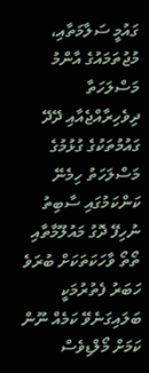ގައުމީ ސަލާމަތާއި، މުޖުތަމައުގެ އާންމު މަސްލަހަތާ ދިވެހިރާއްޖެއާއި ދޭދޭ ގައުމުތަކުގެ ގުޅުމުގެ މަސްލަހަތު ހިމެނޭ ކަންކަމުގައި ސާބިތު ނުހިފޭ ދޮގު މައުލޫމާތާއި ތޯތޯ ވާހަކަތަކަށް ބުރަވެ ހަބަރު ފެތުރުމަކީ ބަލައިގަނެވޭ ކަމެއް ނޫން ކަމަށް މޯލްޑިވެސް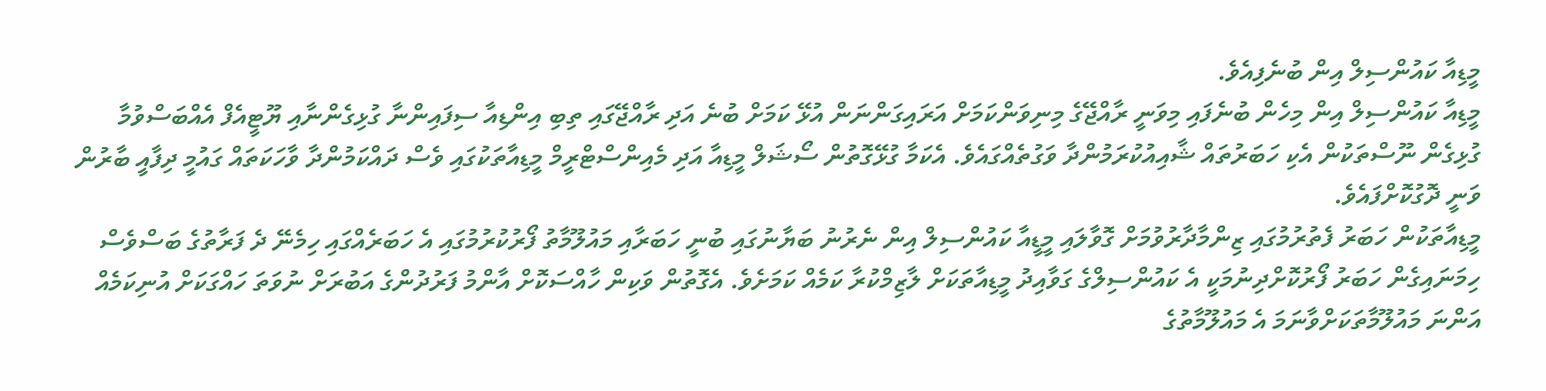މީޑިއާ ކައުންސިލް އިން ބުނެފިއެވެ.
މީޑިއާ ކައުންސިލް އިން މިހެން ބުނެފައި މިވަނީ ރާއްޖޭގެ މިނިވަންކަމަށް އަރައިގަންނަން އުޅޭ ކަމަށް ބުނެ އަދި ރާއްޖޭގައި ތިބި އިންޑިއާ ސިފައިންނާ ގުޅިގެންނާއި ޔޫޓީއެފް އެއްބަސްވުމާ ގުޅިގެން ނޫސްތަކުން އެކި ހަބަރުތައް ޝާއިއުކުރަމުންދާ ވަގުތެއްގައެވެ. އެކަމާ ގުޅޭގޮތުން ސޯޝަލް މީޑިއާ އަދި މެއިންސްޓްރީމް މީޑިއާތަކުގައި ވެސް ދައްކަމުންދާ ވާހަކަތައް ގައުމީ ދިފާއީ ބާރުން ވަނީ ދޮގުކޮށްފައެވެ.
މީޑިއާތަކުން ހަބަރު ފެތުރުމުގައި ޒިންމާދާރުވުމަށް ގޮވާލައި މީޑީއާ ކައުންސިލް އިން ނެރުނު ބަޔާނުގައި ބުނީ ހަބަރާއި މައުލޫމާތު ފޯރުކުރުމުގައި އެ ހަބަރެއްގައި ހިމެނޭ ދެ ފަރާތުގެ ބަސްވެސް ހިމަނައިގެން ހަބަރު ފޯރުކޮށްދިނުމަކީ އެ ކައުންސިލްގެ ގަވާއިދު މީޑިއާތަކަށް ލާޒިމްކުރާ ކަމެއް ކަމަށެވެ. އެގޮތުން ވަކިން ހާއްސަކޮށް އާންމު ފަރުދުންގެ އަބުރަށް ނުވަތަ ހައްގަކަށް އުނިކަމެއް އަންނަ މައުލޫމާތަކަށްވާނަމަ އެ މައުލޫމާތުގެ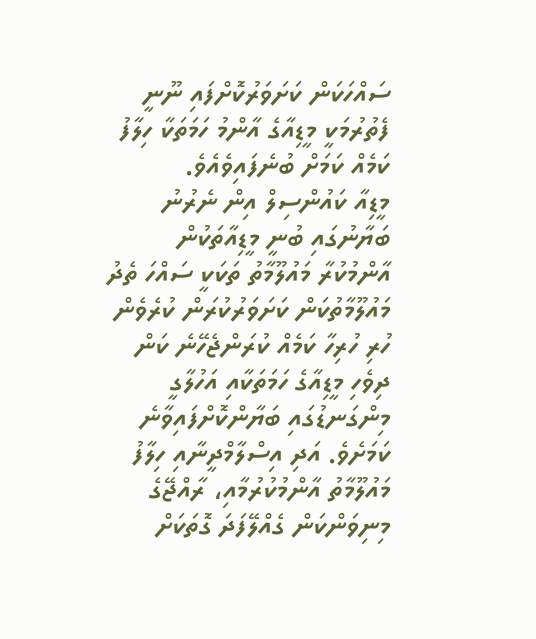ސައްހަކަން ކަށަވަރުކޮށްފައި ނޫނީ ފެތުރުމަކީ މީޑިއާގެ އާންމު ހަމަތަކާ ހިލާފު ކަމެއް ކަމަށް ބުނެފައިވެއެވެ.
މީޑިއާ ކައުންސިލް އިން ނެރުނު ބަޔާނުގައި ބުނީ މީޑިއާތަކުން އާންމުކުރާ މައުލޫމާތު ތަކަކީ ސައްހަ ތެދު މައުލޫމާތުކަން ކަށަވަރުކުރަން ކުރެވެން ހުރި ހުރިހާ ކަމެއް ކުރަންޖެހޭނެ ކަން ދިވެހި މީޑިއާގެ ހަމަތަކާއި އަހުލާގީ މިންގަނޑުގައި ބަޔާންކޮށްފައިވާނެ ކަމަށެވެ. އަދި އިސްލާމްދީނާއި ހިލާފު މައުލޫމާތު އާންމުކުރުމާއި، ރާއްޖޭގެ މިނިވަންކަން ގެއްލޭފަދަ ގޮތަކަށް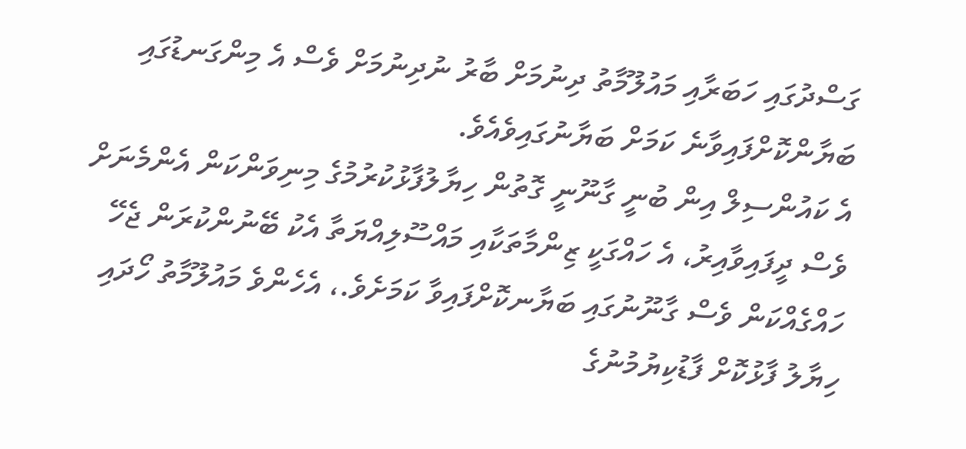ގަސްދުގައި ހަބަރާއި މައުލޫމާތު ދިނުމަށް ބާރު ނުދިނުމަށް ވެސް އެ މިންގަނޑުގައި ބަޔާންކޮށްފައިވާނެ ކަމަށް ބަޔާނުގައިވެއެވެ.
އެ ކައުންސިލް އިން ބުނީ ގާނޫނީ ގޮތުން ހިޔާލުފާޅުކުރުމުގެ މިނިވަންކަން އެންމެނަށް ވެސް ދީފައިވާއިރު، އެ ހައްގަކީ ޒިންމާތަކާއި މައްސޫލިއްޔަތާ އެކު ބޭނުންކުރަން ޖެހޭ ހައްގެއްކަން ވެސް ގާނޫނުގައި ބަޔާނކޮށްފައިވާ ކަމަށެވެ.، އެހެންވެ މައުލޫމާތު ހޯދައި ހިޔާލު ފާޅުކޮށް ފާޑުކިޔުމުނުގެ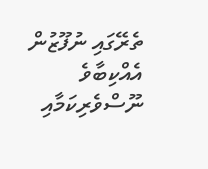ތެރޭގައި ނުފޫޒުން އެއްކިބާވެ ނޫސްވެރިކަމާއި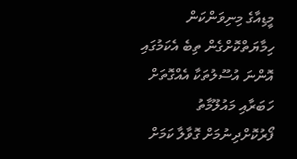މީޑިއާގެ މިނިވަންކަން ހިމާޔަތްކޮށްގެން ތިބެ އެކަމުގައި އޮންނަ އުސޫލުތަކާ އެއްގޮތަށް ހަބަރާއި މައުލޫމާތު ފޯރުކޮށްދިނުމަށް ގޮވާލާ ކަމަށް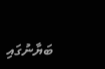ބަޔާނުގައި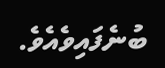ބުނެފައިވެއެވެ.